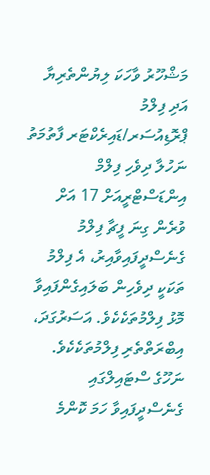މަޝްހޫރު ވާހަކަ ލިޔުންތެރިޔާ އަދި ފިލްމު ޕްރޮޑިއުސަރ/ޑައިރެކްޓަރ ފާތުމަތު ނަހުލާ ދިވެހި ފިލްމް އިންޑަސްޓްރީއަށް 17 އަށް ވުރެން ގިނަ ފީޗާ ފިލްމު ގެނެސްދީފައިވާއިރު، އެ ފިލްމު ތަކަކީ ދިވެހިން ބަލައިގެންފައިވާ މޮޅު ފިލްމުތަކެކެވެ. އަސަރުގަދަ، އިބްރަތްތެރި ފިލްމުތަކެކެވެ. ނަހޫގެ ސްޓައިލްގައި ގެނެސްދީފައިވާ ހަމަ ކޮންމެ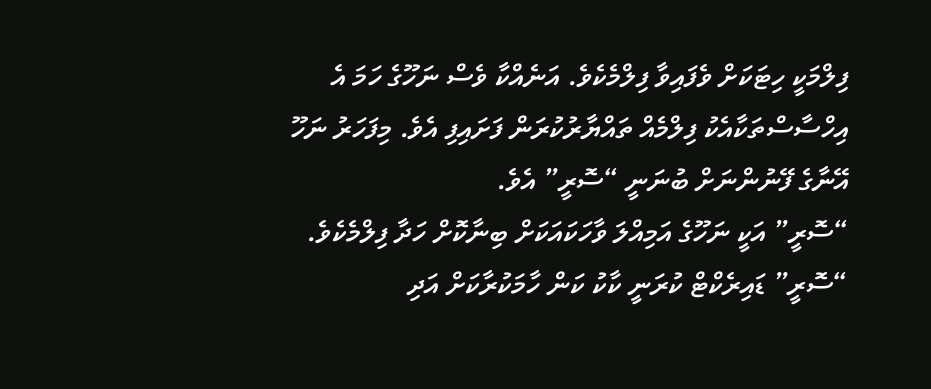ފިލްމަކީ ހިޓަކަށް ވެފައިވާ ފިލްމެކެވެ. އަނެއްކާ ވެސް ނަހޫގެ ހަމަ އެ އިހްސާސްތަކާއެކު ފިލްމެއް ތައްޔާރުކުރަން ފަށައިފި އެވެ. މިފަހަރު ނަހޫ އޭނާގެ ފޭނުންނަށް ބުނަނީ “ސޮރީ” އެވެ.
“ސޮރީ” އަކީ ނަހޫގެ އަމިއްލަ ވާހަކައަކަށް ބިނާކޮށް ހަދާ ފިލްމެކެވެ. “ސޮރީ” ޑައިރެކްޓް ކުރަނީ ކާކު ކަން ހާމަކުރާކަށް އަދި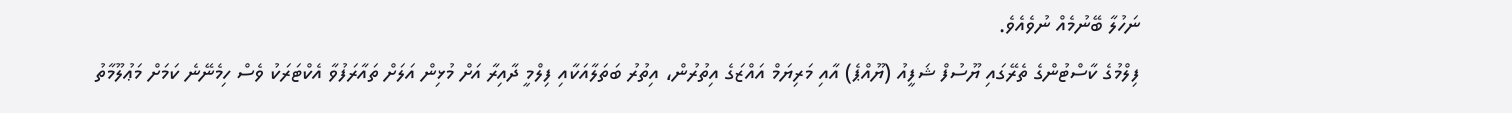ނަހުލާ ބޭނުމެއް ނުވެއެވެ.
ފިލްމުގެ ކާސްޓުންގެ ތެރޭގައި ޔޫސުފް ޝަފީއު (ޔޫއްޕެ) އާއި މަރިޔަމް އައްޒަގެ އިތުރުން، އިތުރު ބަތަލާއަކާއި ފިލްމީ ދާއިރާ އަށް މުޅިން އަލަށް ތައާރަފުވާ އެކްޓަރަކު ވެސް ހިމެނޭނެ ކަމަށް މަޢުލޫމާތު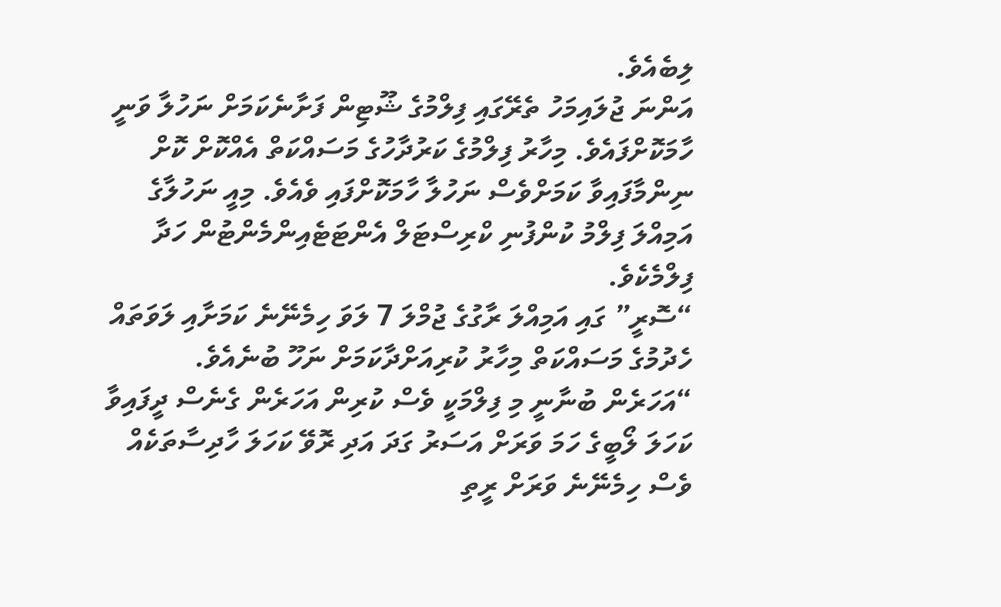ލިބެއެވެ.
އަންނަ ޖުލައިމަހު ތެރޭގައި ފިލްމުގެ ޝޫޓިން ފަށާނެކަމަށް ނަހުލާ ވަނީ ހާމަކޮށްފައެވެ. މިހާރު ފިލްމުގެ ކަރުދާހުގެ މަސައްކަތް އެއްކޮށް ކޮށް ނިންމާފައިވާ ކަމަށްވެސް ނަހުލާ ހާމަކޮށްފައި ވެއެވެ. މިއީ ނަހުލާގެ އަމިއްލަ ފިލްމު ކުންފުނި ކްރިސްޓަލް އެންޓަޓެއިންމެންޓުން ހަދާ ފިލްމެކެވެ.
“ސޮރީ” ގައި އަމިއްލަ ރާގުގެ ޖުމްލަ 7 ލަވަ ހިމެނޭނެ ކަމަށާއި ލަވަތައް ހެދުމުގެ މަސައްކަތް މިހާރު ކުރިއަށްދާކަމަށް ނަހޫ ބުނެއެވެ.
“އަހަރެން ބުނާނީ މި ފިލްމަކީ ވެސް ކުރިން އަހަރެން ގެނެސް ދީފައިވާ ކަހަލަ ލޯބީގެ ހަމަ ވަރަށް އަސަރު ގަދަ އަދި ރޮވޭ ކަހަލަ ހާދިސާތަކެއް ވެސް ހިމެނޭނެ ވަރަށް ރީތި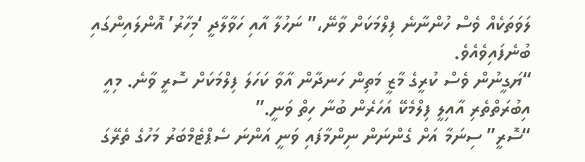ލަވަތަކެއް ވެސް ހުންނާނެ ފިލްމަކަށް ވާނޭ،” ނަހުލާ އާއި ހަވާލާދީ ‘މިހާރު’ އޮންލައިންގައި ބުނެފައިވެއެވެ.
“ޔަގީނުން ވެސް ކުރީގެ މާޒީ މަތިން ހަނދާން އާވާ ކަހަލަ ފިލްމަކަށް ސޮރީ ވާނެ. މިއީ އިބުރަތްތެރި އާއިލީ ފިލްމެކޭ އަހަރެން ބުނާ ހިތް ވަނީ.”
“ސޮރީ” ސިނަމާ އަށް ގެންނަން ނިންމާފައި ވަނީ އަންނަ ސެޕްޓެމްބަރު މަހުގެ ތެރޭގަ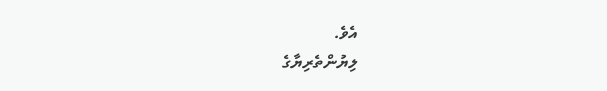އެވެ.
ލިޔުންތެރިޔާގެ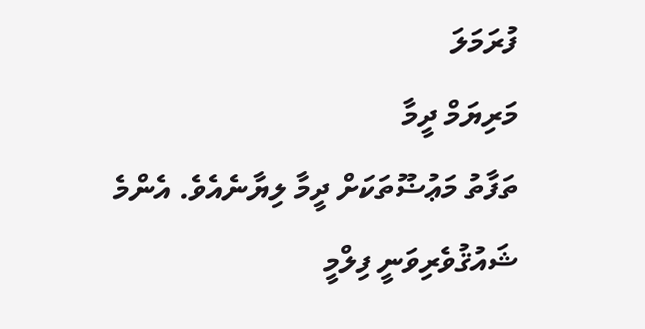ފުރަމަލަ
މަރިޔަމް ދީމާ
ތަފާތު މަޢުޟޫތަކަށް ދީމާ ލިޔާނެއެވެ. އެންމެ ޝައުޤުވެރިވަނީ ފިލްމީ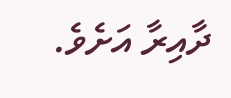ދާއިރާ އަށެވެ.